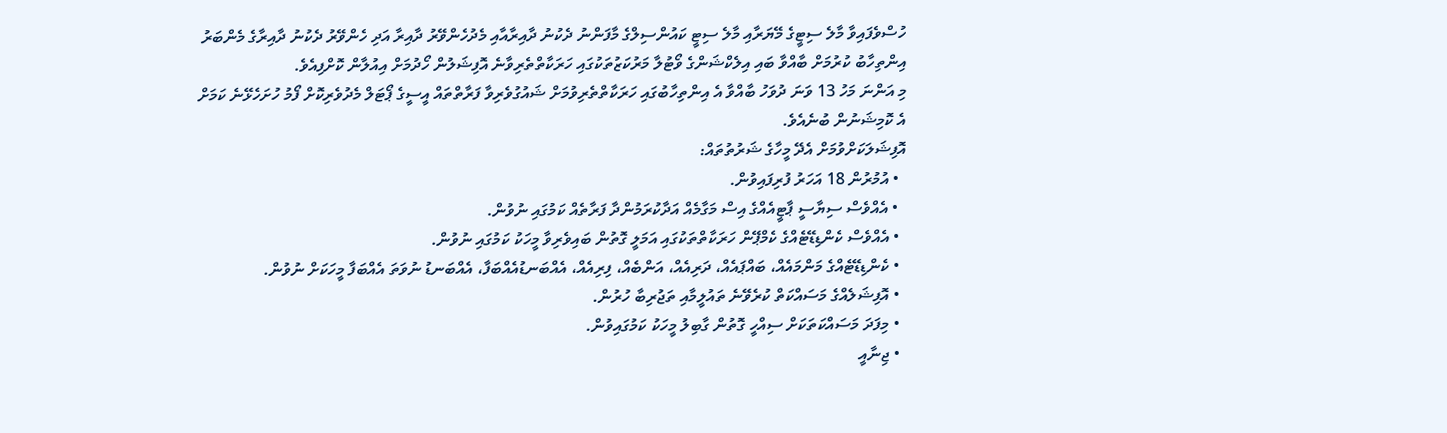ހުސްވެފައިވާ މާލެ ސިޓީގެ މޭޔަރާއި މާލެ ސިޓީ ކައުންސިލްގެ މާފަންނު ދެކުނު ދާއިރާއާއި މެދުހެންވޭރު ދާއިރާ އަދި ހެންވޭރު ދެކުނު ދާއިރާގެ މެންބަރު އިންތިހާބު ކުރުމަށް ބާއްވާ ބައި އިލެކްޝަންގެ ވޯޓުލާ މަރުކަޒުތަކުގައި ހަރަކާތްތެރިވާނެ އޮފިޝަލުން ހޯދުމަށް އިއުލާން ކޮށްފިއެވެ.
މި އަންނަ މަހު 13 ވަނަ ދުވަހު ބާއްވާ އެ އިންތިހާބުގައި ހަރަކާތްތެރިވުމަށް ޝައުގުވެރިވާ ފަރާތްތައް އީސީގެ ޕޯޓަލް މެދުވެރިކޮށް ފޯމު ހުށަހެޅޭނެ ކަމަށް އެ ކޮމިޝަނުން ބުނެއެވެ.
އޮފިޝަލަކަށްވުމަށް އެދޭ މީހާގެ ޝަރުތުތައް:
  • އުމުރުން 18 އަހަރު ފުރިފައިވުން.
  • އެއްވެސް ސިޔާސީ ޕާޓީއެއްގެ އިސް މަގާމެއް އަދާކުރަމުންދާ ފަރާތެއް ކަމުގައި ނުވުން.
  • އެއްވެސް ކެންޑިޑޭޓެއްގެ ކެމްޕޭން ހަރަކާތްތަކުގައި އަމަލީ ގޮތުން ބައިވެރިވާ މީހަކު ކަމުގައި ނުވުން.
  • ކެންޑިޑޭޓެއްގެ މަންމައެއް، ބައްޕައެއް، ދަރިއެއް، އަންބެއް، ފިރިއެއް، އެއްބަނޑުއެއްބަފާ، އެއްބަނޑު ނުވަތަ އެއްބަފާ މީހަކަށް ނުވުން.
  • އޮފިޝަލެއްގެ މަސައްކަތް ކުރެވޭނެ ތައުލީމާއި ތަޖުރިބާ ހުރުން.
  • މިފަދަ މަސައްކަތަކަށް ސިއްހީ ގޮތުން ގާބިލު މީހަކު ކަމުގައިވުން.
  • ޖިނާއީ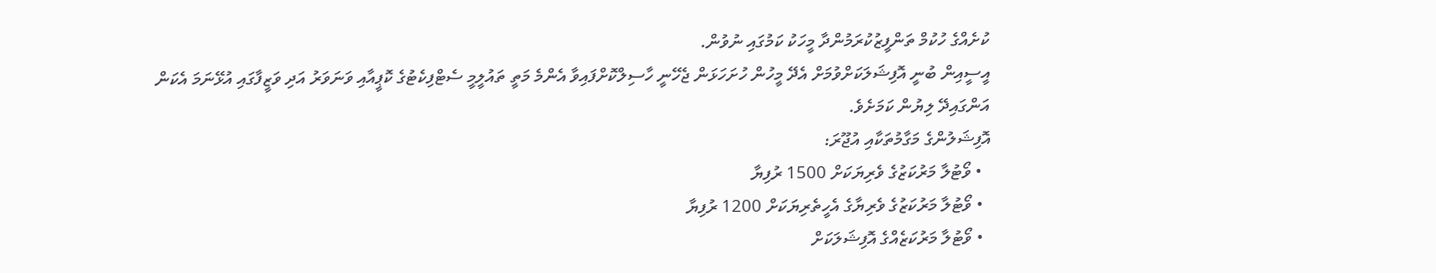ކުށެއްގެ ހުކުމް ތަންފީޒުކުރަމުންދާ މީހަކު ކަމުގައި ނުވުން.
އީސީއިން ބުނީ އޮފިޝަލަކަށްވުމަށް އެދޭ މީހުން ހުށަހަޅަން ޖެހޭނީ ހާސިލްކޮށްފައިވާ އެންމެ މަތީ ތައުލީމީ ސެޓްފިކެޓުގެ ކޮޕީއާއި ވަނަވަރު އަދި ވަޒީފާގައި އުޅޭނަމަ އެކަން އަންގައިދޭ ލިޔުން ކަމަށެވެ.
އޮފިޝަލުންގެ މަގާމުތަކާއި އުޖޫރަ:
  • ވޯޓުލާ މަރުކަޒުގެ ވެރިޔަކަށް 1500 ރުފިޔާ
  • ވޯޓުލާ މަރުކަޒުގެ ވެރިޔާގެ އެހީތެރިޔަކަށް 1200 ރުފިޔާ
  • ވޯޓުލާ މަރުކަޒެއްގެ އޮފިޝަލަކަށް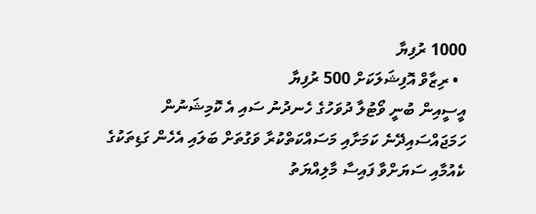1000 ރުފިޔާ
  • ރިޒާވް އޮފިޝަލަކަށް 500 ރުފިޔާ
އީސީއިން ބުނީ ވޯޓުލާ ދުވަހުގެ ހެނދުނު ސައި އެ ކޮމިޝަނުން ހަމަޖައްސައިދޭނެ ކަމަށާއި މަސައްކަތްކުރާ ވަގުތަށް ބަލައި އެހެން ގަޑިތަކުގެ ކެއުމާއި ސަޔަށްވާ ފައިސާ މާލިއްޔަތު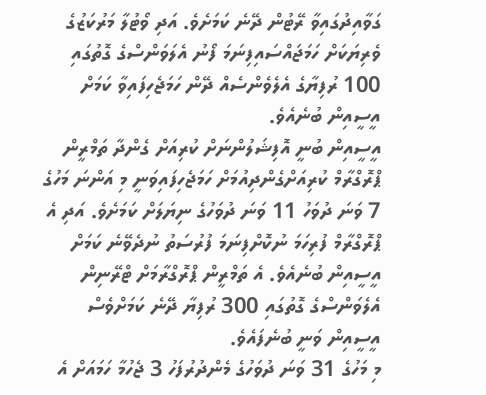ގަވާއިދުގައިވާ ރޭޓުން ދޭނެ ކަމަށެވެ. އަދި ވޯޓުލާ މަރުކަޒުގެ ވެރިޔަކަށް ހަމަޖައްސައިފިނަމަ ފޯނު އެލަވަންސްގެ ގޮތުގައި 100 ރުފިޔާގެ އެލެވެންސެއް ދޭން ހަމަޖެހިފައިވާ ކަމަށް އީސީއިން ބުނެއެވެ.
އީސީއިން ބުނީ އޮފިޝަލުންނަށް ކުރިއަށް ގެންދާ ތަމްރީން ޕްރޮގްރާމް ކުރިއަށްގެންދިއުމަށް ހަމަޖެހިފައިވަނީ މި އަންނަ މަހުގެ 7 ވަނަ ދުވަހު 11 ވަނަ ދުވަހުގެ ނިޔަލަށް ކަމަށެވެ. އަދި އެ ޕްރޮގްރާމް ފުރިހަމަ ނުކޮށްފިނަމަ ފުރުސަތު ނުދެވޭނެ ކަމަށް އީސީއިން ބުނެއެވެ. އެ ތަމްރީން ޕްރޮގްރާމަށް ޓްރޭނިން އެލެވަންސްގެ ގޮތުގައި 300 ރުފިޔާ ދޭނެ ކަމަށްވެސް އީސީއިން ވަނީ ބުނެފައެވެ.
މި މަހުގެ 31 ވަނަ ދުވަހުގެ މެންދުރުފަހު 3 ޖެހުމާ ހަމައަށް އެ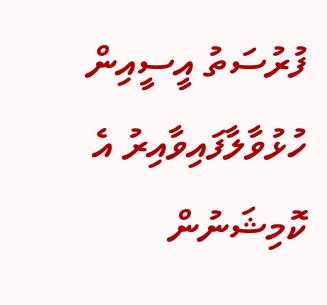ފުރުސަތު އީސީއިން ހުޅުވާލާފައިވާއިރު އެ ކޮމިޝަނުން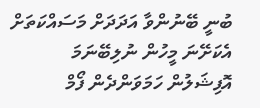ބުނީ ބޭނުންވާ އަދަދަށް މަސައްކަތަށް އެކަށޭނަ މީހުން ނުލިބޭނަމަ އޮފިޝަލުން ހަމަވަންދެން ފޯމް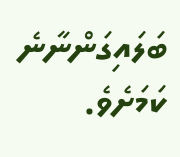ބަލައިގަންނާނެ ކަމަށެވެ.